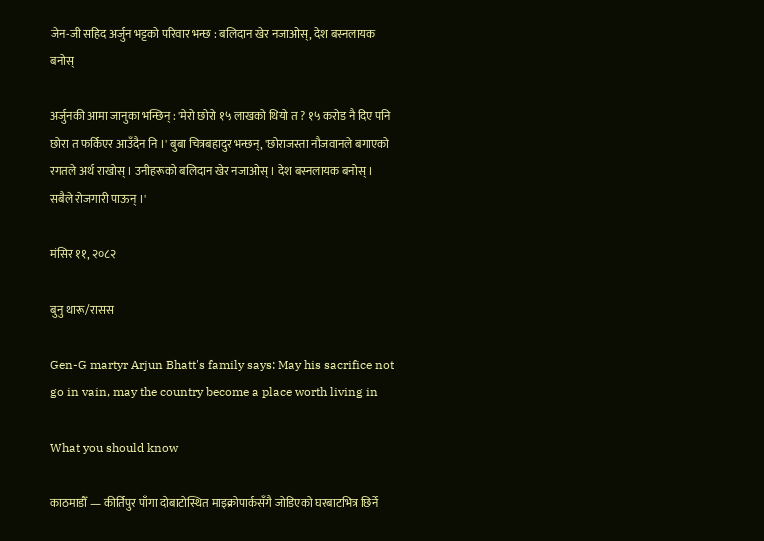जेन-जी सहिद अर्जुन भट्टको परिवार भन्छ : बलिदान खेर नजाओस्, देश बस्नलायक बनोस्

अर्जुनकी आमा जानुका भन्छिन् : 'मेरो छोरो १५ लाखको थियो त ? १५ करोड नै दिए पनि छोरा त फर्किएर आउँदैन नि ।' बुबा चित्रबहादुर भन्छन्, 'छोराजस्ता नौजवानले बगाएको रगतले अर्थ राखोस् । उनीहरूको बलिदान खेर नजाओस् । देश बस्नलायक बनोस् । सबैले रोजगारी पाऊन् ।'

मंसिर ११, २०८२

बुनु थारू/रासस

Gen-G martyr Arjun Bhatt's family says: May his sacrifice not go in vain, may the country become a place worth living in

What you should know

काठमाडौँ — कीर्तिपुर पाँगा दोबाटोस्थित माइक्रोपार्कसँगै जोडिएको घरबाटभित्र छिर्ने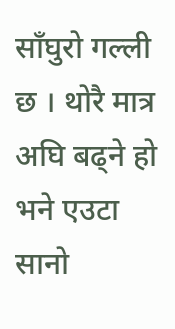साँघुरो गल्ली छ । थोरै मात्र अघि बढ्ने हो भने एउटा सानो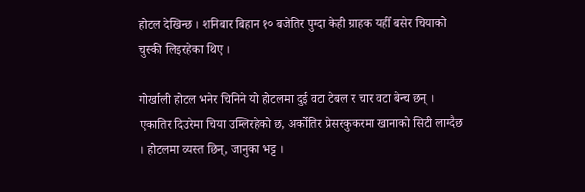होटल देखिन्छ । शनिबार बिहान १० बजेतिर पुग्दा केही ग्राहक यहीँ बसेर चियाको चुस्की लिइरहेका थिए ।

गोर्खाली होटल भनेर चिनिने यो होटलमा दुई वटा टेबल र चार वटा बेन्च छन् । एकातिर दिउरेमा चिया उम्लिरहेको छ, अर्कोतिर प्रेसरकुकरमा खानाको सिटी लाग्दैछ । होटलमा व्यस्त छिन्, जानुका भट्ट ।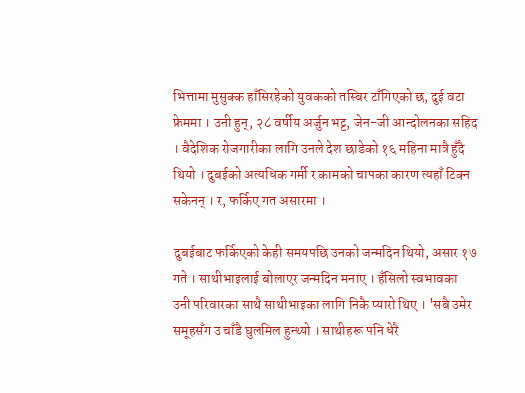भित्तामा मुसुक्क हाँसिरहेको युवकको तस्बिर टाँगिएको छ, दुई वटा फ्रेममा । उनी हुन्, २८ वर्षीय अर्जुन भट्ट, जेन-जी आन्दोलनका सहिद । वैदेशिक रोजगारीका लागि उनले देश छाडेको १६ महिना मात्रै हुँदै थियो । दुबईको अत्यधिक गर्मी र कामको चापका कारण त्यहाँ टिक्न सकेनन् । र, फर्किए गत असारमा ।

दुबईबाट फर्किएको केही समयपछि उनको जन्मदिन थियो, असार १७ गते । साथीभाइलाई बोलाएर जन्मदिन मनाए । हँसिलो स्वभावका उनी परिवारका साथै साथीभाइका लागि निकै प्यारो थिए । 'सबै उमेर समूहसँग उ चाँडै घुलमिल हुन्थ्यो । साथीहरू पनि धेरै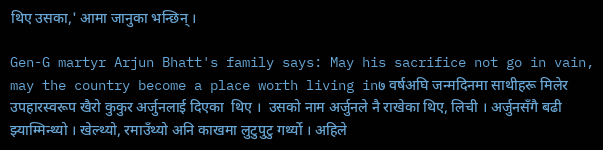थिए उसका,' आमा जानुका भन्छिन् ।

Gen-G martyr Arjun Bhatt's family says: May his sacrifice not go in vain, may the country become a place worth living in७ वर्षअघि जन्मदिनमा साथीहरू मिलेर उपहारस्वरूप खैरो कुकुर अर्जुनलाई दिएका  थिए ।  उसको नाम अर्जुनले नै राखेका थिए, लिची । अर्जुनसँगै बढी झ्याम्मिन्थ्यो । खेल्थ्यो, रमाउँथ्यो अनि काखमा लुटुपुटु गर्थ्यो । अहिले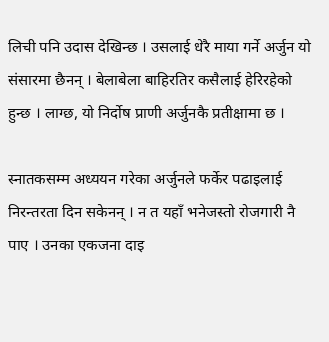लिची पनि उदास देखिन्छ । उसलाई धेरै माया गर्ने अर्जुन यो संसारमा छैनन् । बेलाबेला बाहिरतिर कसैलाई हेरिरहेको हुन्छ । लाग्छ, यो निर्दोष प्राणी अर्जुनकै प्रतीक्षामा छ ।

स्नातकसम्म अध्ययन गरेका अर्जुनले फर्केर पढाइलाई निरन्तरता दिन सकेनन् । न त यहाँ भनेजस्तो रोजगारी नै पाए । उनका एकजना दाइ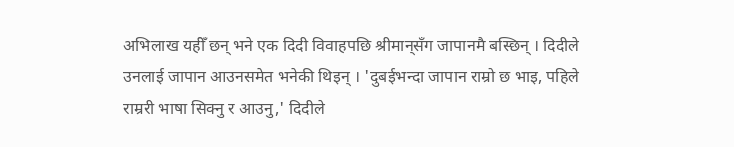अभिलाख यहीँ छन् भने एक दिदी विवाहपछि श्रीमान्‌सँग जापानमै बस्छिन् । दिदीले उनलाई जापान आउनसमेत भनेकी थिइन् । 'दुबईभन्दा जापान राम्रो छ भाइ, पहिले राम्ररी भाषा सिक्नु र आउनु,' दिदीले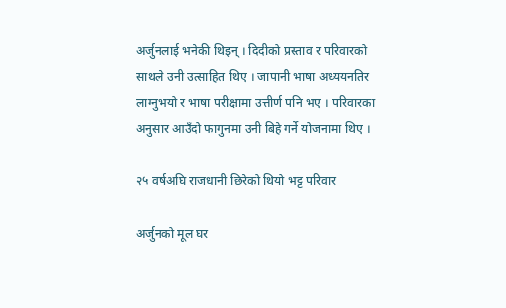अर्जुनलाई भनेकी थिइन् । दिदीको प्रस्ताव र परिवारको साथले उनी उत्साहित थिए । जापानी भाषा अध्ययनतिर लाग्नुभयो र भाषा परीक्षामा उत्तीर्ण पनि भए । परिवारका अनुसार आउँदो फागुनमा उनी बिहे गर्ने योजनामा थिए ।

२५ वर्षअघि राजधानी छिरेको थियो भट्ट परिवार

अर्जुनको मूल घर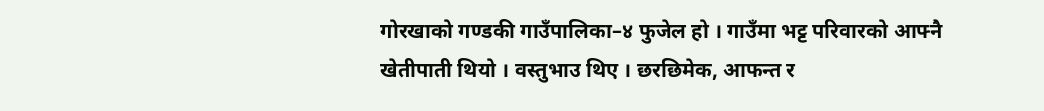गोरखाको गण्डकी गाउँपालिका–४ फुजेल हो । गाउँमा भट्ट परिवारको आफ्नै खेतीपाती थियो । वस्तुभाउ थिए । छरछिमेक, आफन्त र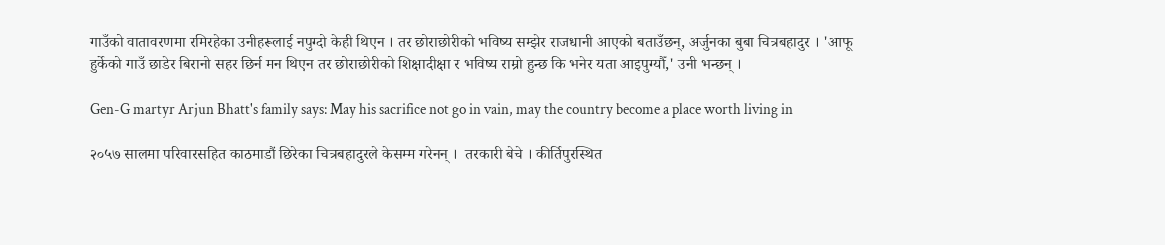गाउँको वातावरणमा रमिरहेका उनीहरूलाई नपुग्दो केही थिएन । तर छोराछोरीको भविष्य सम्झेर राजधानी आएको बताउँछन्, अर्जुनका बुबा चित्रबहादुर । 'आफू हुर्केको गाउँ छाडेर बिरानो सहर छिर्न मन थिएन तर छोराछोरीको शिक्षादीक्षा र भविष्य राम्रो हुन्छ कि भनेर यता आइपुग्यौँ,' उनी भन्छन् ।

Gen-G martyr Arjun Bhatt's family says: May his sacrifice not go in vain, may the country become a place worth living in

२०५७ सालमा परिवारसहित काठमाडौं छिरेका चित्रबहादुरले केसम्म गरेनन् ।  तरकारी बेचे । कीर्तिपुरस्थित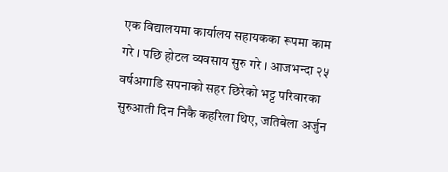एक विद्यालयमा कार्यालय सहायकका रूपमा काम गरे । पछि होटल व्यवसाय सुरु गरे । आजभन्दा २५ वर्षअगाडि सपनाको सहर छिरेको भट्ट परिवारका सुरुआती दिन निकै कहरिला थिए, जतिबेला अर्जुन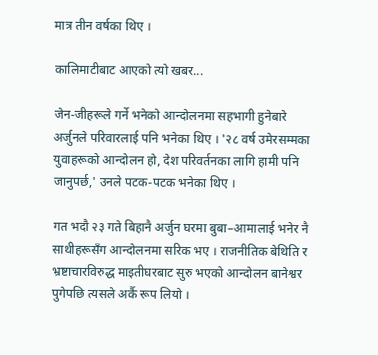मात्र तीन वर्षका थिए ।

कालिमाटीबाट आएको त्यो खबर...

जेन-जीहरूले गर्ने भनेको आन्दोलनमा सहभागी हुनेबारे अर्जुनले परिवारलाई पनि भनेका थिए । '२८ वर्ष उमेरसम्मका युवाहरूको आन्दोलन हो, देश परिवर्तनका लागि हामी पनि जानुपर्छ,' उनले पटक-पटक भनेका थिए ।

गत भदौ २३ गते बिहानै अर्जुन घरमा बुबा–आमालाई भनेर नै साथीहरूसँग आन्दोलनमा सरिक भए । राजनीतिक बेथिति र भ्रष्टाचारविरुद्ध माइतीघरबाट सुरु भएको आन्दोलन बानेश्वर पुगेपछि त्यसले अर्कै रूप लियो ।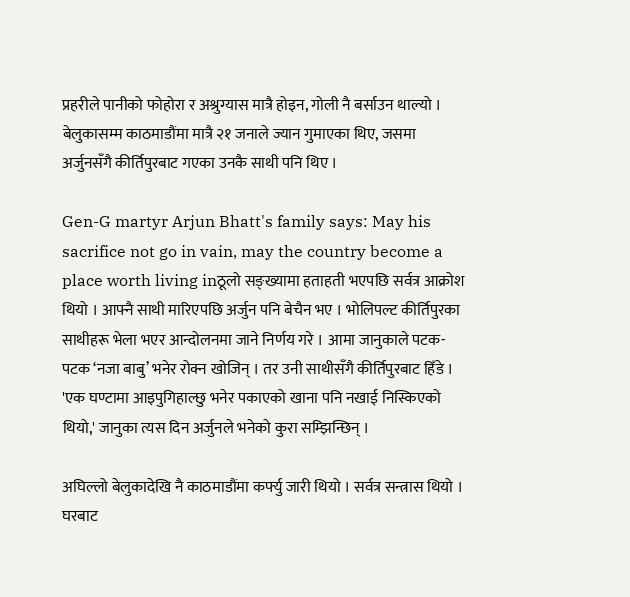प्रहरीले पानीको फोहोरा र अश्रुग्यास मात्रै होइन, गोली नै बर्साउन थाल्यो । बेलुकासम्म काठमाडौंमा मात्रै २१ जनाले ज्यान गुमाएका थिए, जसमा अर्जुनसँगै कीर्तिपुरबाट गएका उनकै साथी पनि थिए ।

Gen-G martyr Arjun Bhatt's family says: May his sacrifice not go in vain, may the country become a place worth living inठूलो सङ्ख्यामा हताहती भएपछि सर्वत्र आक्रोश थियो । आफ्नै साथी मारिएपछि अर्जुन पनि बेचैन भए । भोलिपल्ट कीर्तिपुरका साथीहरू भेला भएर आन्दोलनमा जाने निर्णय गरे । आमा जानुकाले पटक-पटक ‘नजा बाबु’ भनेर रोक्न खोजिन् । तर उनी साथीसँगै कीर्तिपुरबाट हिँडे । 'एक घण्टामा आइपुगिहाल्छु भनेर पकाएको खाना पनि नखाई निस्किएको थियो,' जानुका त्यस दिन अर्जुनले भनेको कुरा सम्झिन्छिन् ।

अघिल्लो बेलुकादेखि नै काठमाडौंमा कर्फ्यु जारी थियो । सर्वत्र सन्त्रास थियो । घरबाट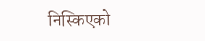निस्किएको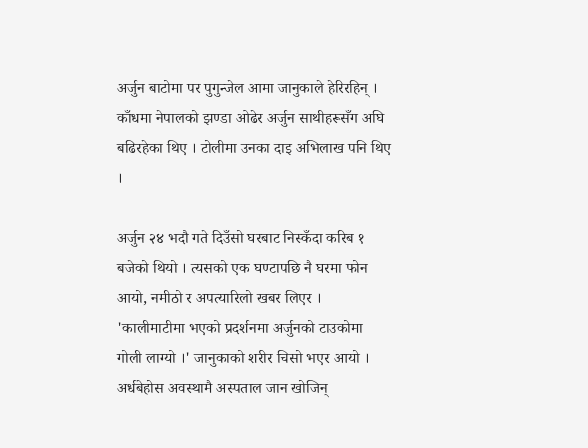अर्जुन बाटोमा पर पुगुन्जेल आमा जानुकाले हेरिरहिन् । काँधमा नेपालको झण्डा ओढेर अर्जुन साथीहरूसँग अघि बढिरहेका थिए । टोलीमा उनका दाइ अभिलाख पनि थिए ।

अर्जुन २४ भदौ गते दिउँसो घरबाट निस्कँदा करिब १ बजेको थियो । त्यसको एक घण्टापछि नै घरमा फोन आयो, नमीठो र अपत्यारिलो खबर लिएर । 'कालीमाटीमा भएको प्रदर्शनमा अर्जुनको टाउकोमा गोली लाग्यो ।' जानुकाको शरीर चिसो भएर आयो । अर्धबेहोस अवस्थामै अस्पताल जान खोजिन्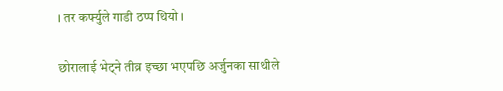। तर कर्फ्युले गाडी ठप्प थियो ।

छोरालाई भेट्ने तीव्र इच्छा भएपछि अर्जुनका साथीले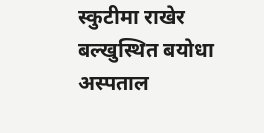स्कुटीमा राखेर बल्खुस्थित बयोधा अस्पताल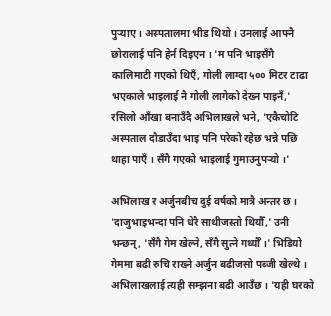पुर्‍याए । अस्पतालमा भीड थियो । उनलाई आफ्नै छोरालाई पनि हेर्न दिइएन । 'म पनि भाइसँगै कालिमाटी गएको थिएँ, गोली लाग्दा ५०० मिटर टाढा भएकाले भाइलाई नै गोली लागेको देख्न पाइनँ,' रसिलो आँखा बनाउँदै अभिलाखले भने, 'एकैचोटि अस्पताल दौडाउँदा भाइ पनि परेको रहेछ भन्ने पछि थाहा पाएँ । सँगै गएको भाइलाई गुमाउनुपर्‍यो ।'

अभिलाख र अर्जुनबीच दुई वर्षको मात्रै अन्तर छ । 'दाजुभाइभन्दा पनि धेरै साथीजस्तो थियौँ,' उनी भन्छन्, 'सँगै गेम खेल्ने, सँगै सुत्ने गर्थ्यौँ ।' भिडियो गेममा बढी रुचि राख्ने अर्जुन बढीजसो पब्जी खेल्थे । अभिलाखलाई त्यही सम्झना बढी आउँछ । 'यही घरको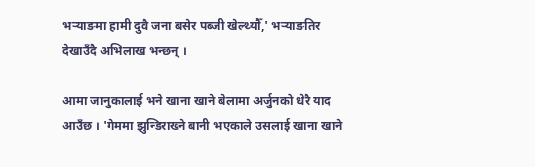भर्‍याङमा हामी दुवै जना बसेर पब्जी खेल्थ्यौँ,' भर्‍याङतिर देखाउँदै अभिलाख भन्छन् ।

आमा जानुकालाई भने खाना खाने बेलामा अर्जुनको धेरै याद आउँछ । 'गेममा झुन्डिराख्ने बानी भएकाले उसलाई खाना खाने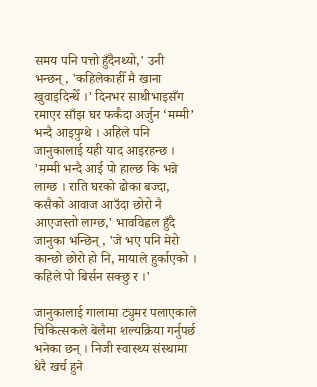समय पनि पत्तो हुँदैनथ्यो,' उनी भन्छन्, 'कहिलेकाहीँ मै खाना खुवाइदिन्थेँ ।' दिनभर साथीभाइसँग रमाएर साँझ घर फर्कँदा अर्जुन ‘मम्मी’ भन्दै आइपुग्थे । अहिले पनि जानुकालाई यही याद आइरहन्छ । 'मम्मी भन्दै आई पो हाल्छ कि भन्ने लाग्छ । राति घरको ढोका बज्दा, कसैको आवाज आउँदा छोरो नै आएजस्तो लाग्छ,' भावविह्वल हुँदै जानुका भन्छिन्, 'जे भए पनि मेरो कान्छो छोरो हो नि, मायाले हुर्काएको । कहिले पो बिर्सन सक्छु र ।'

जानुकालाई गालामा ट्युमर पलाएकाले चिकित्सकले बेलैमा शल्यक्रिया गर्नुपर्छ भनेका छन् । निजी स्वास्थ्य संस्थामा धेरै खर्च हुने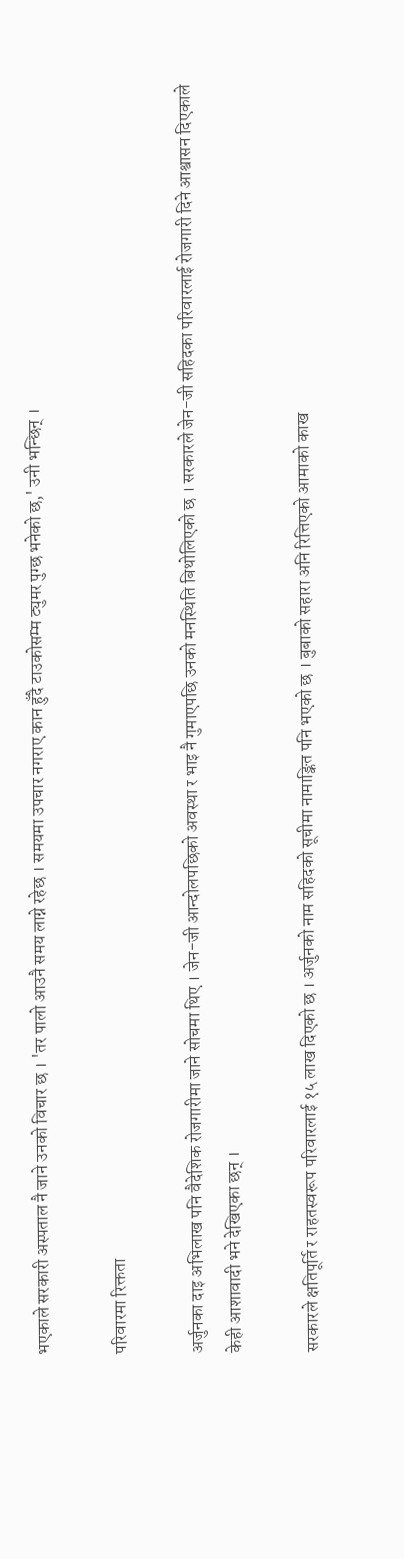भएकाले सरकारी अस्पताल नै जाने उनको विचार छ । 'तर पालो आउनै समय लाग्ने रहेछ । समयमा उपचार नगराए कान हुँदै टाउकोसम्म ट्युमर पुग्छ भनेको छ,' उनी भन्छिन् ।

परिवारमा रिक्तता

अर्जुनका दाइ अभिलाख पनि वैदेशिक रोजगारीमा जाने सोचमा थिए । जेन-जी आन्दोलपछिको अवस्था र भाइ नै गुमाएपछि उनको मनस्थिति बिथोलिएको छ । सरकारले जेन-जी सहिदका परिवारलाई रोजगारी दिने आश्वासन दिएकाले केही आशावादी भने देखिएका छन् ।

सरकारले क्षतिपूर्ति र राहतस्वरूप परिवारलाई १५ लाख दिएको छ । अर्जुनको नाम सहिदको सूचीमा नामाङ्कित पनि भएको छ । बुबाको सहारा अनि रित्तिएको आमाको काख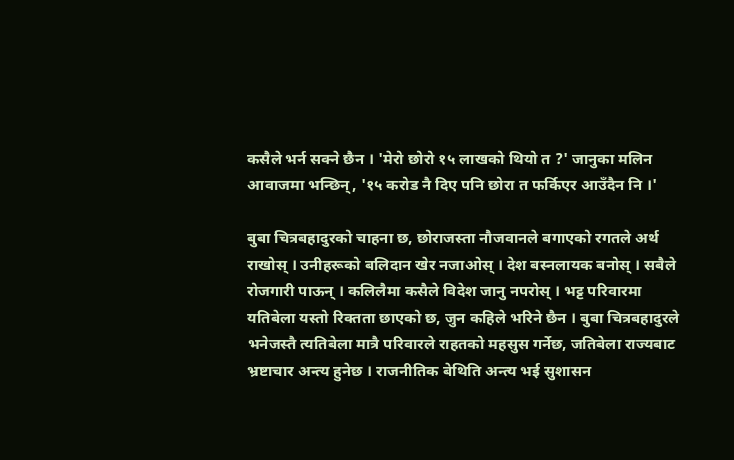कसैले भर्न सक्ने छैन । 'मेरो छोरो १५ लाखको थियो त ?' जानुका मलिन आवाजमा भन्छिन्, '१५ करोड नै दिए पनि छोरा त फर्किएर आउँदैन नि ।'

बुबा चित्रबहादुरको चाहना छ, छोराजस्ता नौजवानले बगाएको रगतले अर्थ राखोस् । उनीहरूको बलिदान खेर नजाओस् । देश बस्नलायक बनोस् । सबैले रोजगारी पाऊन् । कलिलैमा कसैले विदेश जानु नपरोस् । भट्ट परिवारमा यतिबेला यस्तो रिक्तता छाएको छ, जुन कहिले भरिने छैन । बुबा चित्रबहादुरले भनेजस्तै त्यतिबेला मात्रै परिवारले राहतको महसुस गर्नेछ, जतिबेला राज्यबाट भ्रष्टाचार अन्त्य हुनेछ । राजनीतिक बेथिति अन्त्य भई सुशासन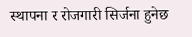स्थापना र रोजगारी सिर्जना हुनेछ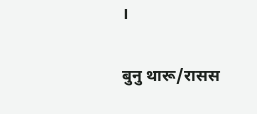।

बुनु थारू/रासस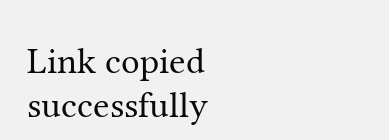Link copied successfully